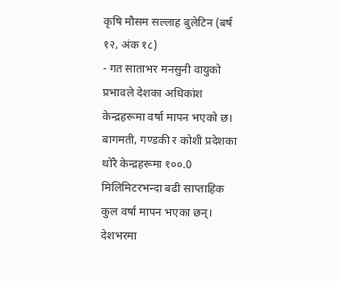कृषि मौसम सल्लाह बुलेटिन (बर्ष १२, अंक १८)
- गत साताभर मनसुनी वायुको प्रभावले देशका अधिकांश केन्द्रहरूमा वर्षा मापन भएको छ। बागमती, गण्डकी र कोशी प्रदेशका थोरै केन्द्रहरूमा १००.0 मिलिमिटरभन्दा बढी साप्ताहिक कुल वर्षा मापन भएका छन्। देशभरमा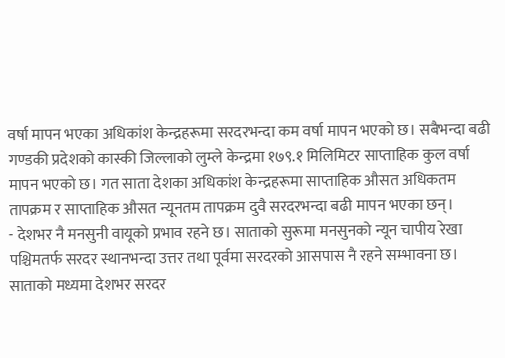वर्षा मापन भएका अधिकांश केन्द्रहरूमा सरदरभन्दा कम वर्षा मापन भएको छ। सबैभन्दा बढी गण्डकी प्रदेशको कास्की जिल्लाको लुम्ले केन्द्रमा १७९.१ मिलिमिटर साप्ताहिक कुल वर्षा मापन भएको छ। गत साता देशका अधिकांश केन्द्रहरूमा साप्ताहिक औसत अधिकतम तापक्रम र साप्ताहिक औसत न्यूनतम तापक्रम दुवै सरदरभन्दा बढी मापन भएका छन्।
- देशभर नै मनसुनी वायूको प्रभाव रहने छ। साताको सुरूमा मनसुनको न्यून चापीय रेखा पश्चिमतर्फ सरदर स्थानभन्दा उत्तर तथा पूर्वमा सरदरको आसपास नै रहने सम्भावना छ। साताको मध्यमा देशभर सरदर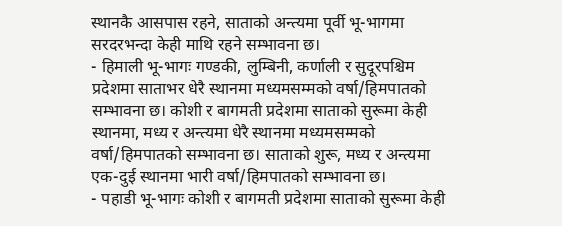स्थानकै आसपास रहने, साताको अन्त्यमा पूर्वी भू-भागमा सरदरभन्दा केही माथि रहने सम्भावना छ।
- हिमाली भू-भागः गण्डकी, लुम्बिनी, कर्णाली र सुदूरपश्चिम प्रदेशमा साताभर धेरै स्थानमा मध्यमसम्मको वर्षा/हिमपातको सम्भावना छ। कोशी र बागमती प्रदेशमा साताको सुरूमा केही स्थानमा, मध्य र अन्त्यमा धेरै स्थानमा मध्यमसम्मको वर्षा/हिमपातको सम्भावना छ। साताको शुरू, मध्य र अन्त्यमा एक-दुई स्थानमा भारी वर्षा/हिमपातको सम्भावना छ।
- पहाडी भू-भागः कोशी र बागमती प्रदेशमा साताको सुरूमा केही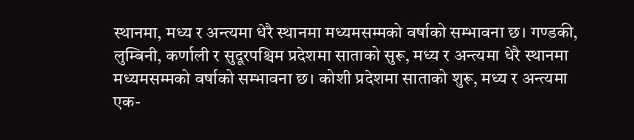स्थानमा, मध्य र अन्त्यमा धेरै स्थानमा मध्यमसम्मको वर्षाको सम्भावना छ। गण्डकी, लुम्बिनी, कर्णाली र सुदूरपश्चिम प्रदेशमा साताको सुरू, मध्य र अन्त्यमा धेरै स्थानमा मध्यमसम्मको वर्षाको सम्भावना छ। कोशी प्रदेशमा साताको शुरू, मध्य र अन्त्यमा एक-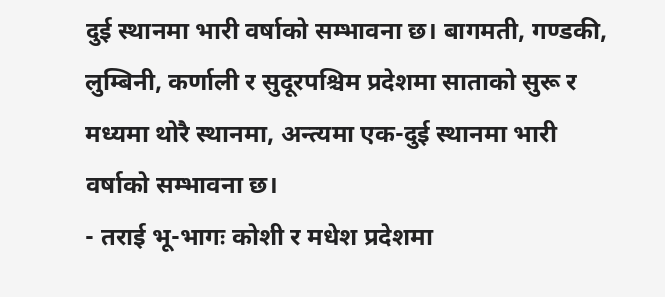दुई स्थानमा भारी वर्षाको सम्भावना छ। बागमती, गण्डकी, लुम्बिनी, कर्णाली र सुदूरपश्चिम प्रदेशमा साताको सुरू र मध्यमा थोरै स्थानमा, अन्त्यमा एक-दुई स्थानमा भारी वर्षाको सम्भावना छ।
- तराई भू-भागः कोशी र मधेश प्रदेशमा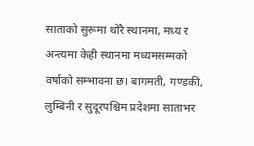साताको सुरूमा थोरै स्थानमा, मध्य र अन्त्यमा केही स्थानमा मध्यमसम्मको वर्षाको सम्भावना छ। बागमती, गण्डकी, लुम्बिनी र सुदूरपश्चिम प्रदेशमा साताभर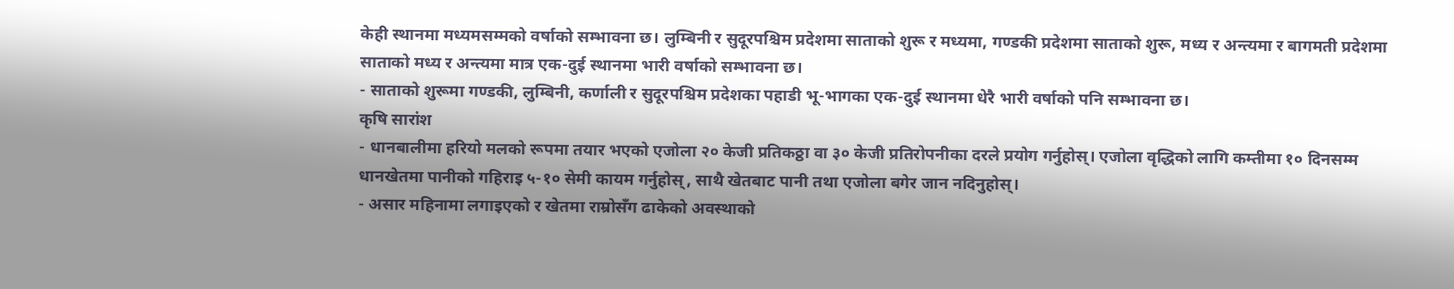केही स्थानमा मध्यमसम्मको वर्षाको सम्भावना छ। लुम्बिनी र सुदूरपश्चिम प्रदेशमा साताको शुरू र मध्यमा, गण्डकी प्रदेशमा साताको शुरू, मध्य र अन्त्यमा र बागमती प्रदेशमा साताको मध्य र अन्त्यमा मात्र एक-दुई स्थानमा भारी वर्षाको सम्भावना छ।
- साताको शुरूमा गण्डकी, लुम्बिनी, कर्णाली र सुदूरपश्चिम प्रदेशका पहाडी भू-भागका एक-दुई स्थानमा धेरै भारी वर्षाको पनि सम्भावना छ।
कृषि सारांश
- धानबालीमा हरियो मलको रूपमा तयार भएको एजोला २० केजी प्रतिकठ्ठा वा ३० केजी प्रतिरोपनीका दरले प्रयोग गर्नुहोस्। एजोला वृद्धिको लागि कम्तीमा १० दिनसम्म धानखेतमा पानीको गहिराइ ५-१० सेमी कायम गर्नुहोस्, साथै खेतबाट पानी तथा एजोला बगेर जान नदिनुहोस्।
- असार महिनामा लगाइएको र खेतमा राम्रोसँग ढाकेको अवस्थाको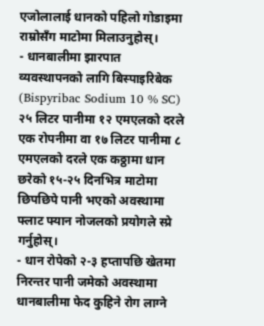एजोलालाई धानको पहिलो गोडाइमा राम्रोसँग माटोमा मिलाउनुहोस्।
- धानबालीमा झारपात व्यवस्थापनको लागि बिस्पाइरिबेक (Bispyribac Sodium 10 % SC) २५ लिटर पानीमा १२ एमएलको दरले एक रोपनीमा वा १७ लिटर पानीमा ८ एमएलको दरले एक कठ्ठामा धान छरेको १५-२५ दिनभित्र माटोमा छिपछिपे पानी भएको अवस्थामा फ्लाट फ्यान नोजलको प्रयोगले स्प्रे गर्नुहोस्।
- धान रोपेको २-३ हप्तापछि खेतमा निरन्तर पानी जमेको अवस्थामा धानबालीमा फेद कुहिने रोग लाग्ने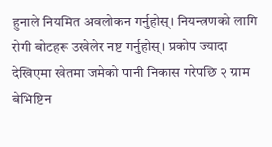हुनाले नियमित अवलोकन गर्नुहोस्। नियन्त्रणको लागि रोगी बोटहरू उखेलेर नष्ट गर्नुहोस्। प्रकोप ज्यादा देखिएमा खेतमा जमेको पानी निकास गरेपछि २ ग्राम बेभिष्टिन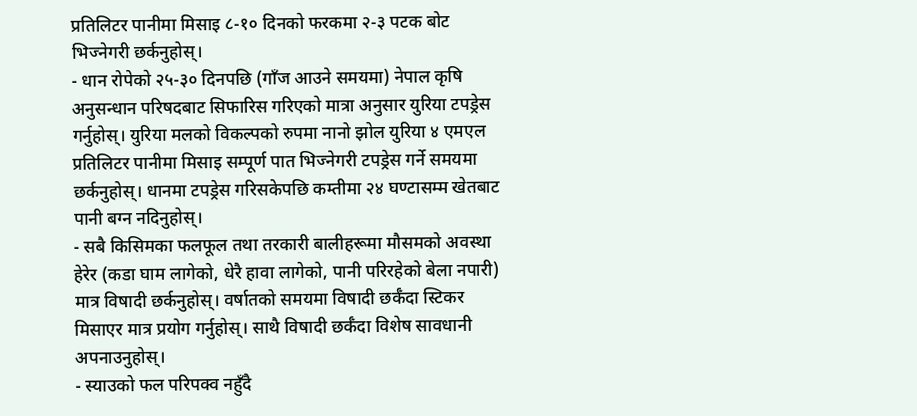प्रतिलिटर पानीमा मिसाइ ८-१० दिनको फरकमा २-३ पटक बोट भिज्नेगरी छर्कनुहोस्।
- धान रोपेको २५-३० दिनपछि (गाँज आउने समयमा) नेपाल कृषि अनुसन्धान परिषदबाट सिफारिस गरिएको मात्रा अनुसार युरिया टपड्रेस गर्नुहोस्। युरिया मलको विकल्पको रुपमा नानो झोल युरिया ४ एमएल प्रतिलिटर पानीमा मिसाइ सम्पूर्ण पात भिज्नेगरी टपड्रेस गर्ने समयमा छर्कनुहोस्। धानमा टपड्रेस गरिसकेपछि कम्तीमा २४ घण्टासम्म खेतबाट पानी बग्न नदिनुहोस्।
- सबै किसिमका फलफूल तथा तरकारी बालीहरूमा मौसमको अवस्था हेरेर (कडा घाम लागेको, धेरै हावा लागेको, पानी परिरहेको बेला नपारी) मात्र विषादी छर्कनुहोस्। वर्षातको समयमा विषादी छर्कँदा स्टिकर मिसाएर मात्र प्रयोग गर्नुहोस्। साथै विषादी छर्कँदा विशेष सावधानी अपनाउनुहोस्।
- स्याउको फल परिपक्व नहुँदै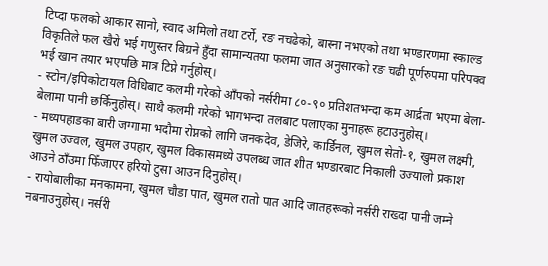टिप्दा फलको आकार सानो, स्वाद अमिलो तथा टर्रो, रङ नचढेको, बास्ना नभएको तथा भण्डारणमा स्काल्ड विकृतिले फल खैरो भई गणुस्तर बिग्रने हुँदा सामान्यतया फलमा जात अनुसारको रङ चढी पूर्णरुपमा परिपक्व भई खान तयार भएपछि मात्र टिप्ने गर्नुहोस्।
- स्टोन/इपिकोटायल विधिबाट कलमी गरेको आँपको नर्सरीमा ८०-९० प्रतिशतभन्दा कम आर्द्रता भएमा बेला-बेलामा पानी छर्किनुहोस्। साथै कलमी गरेको भागभन्दा तलबाट पलाएका मुनाहरू हटाउनुहोस्।
- मध्यपहाडका बारी जग्गामा भदौमा रोप्नको लागि जनकदेव, डेजिरे, कार्डिनल, खुमल सेतो-१, खुमल लक्ष्मी, खुमल उज्वल, खुमल उपहार, खुमल विकासमध्ये उपलब्ध जात शीत भण्डारबाट निकाली उज्यालो प्रकाश आउने ठाँउमा फिँजाएर हरियो टुसा आउन दिनुहोस्।
- रायोबालीका मनकामना, खुमल चौडा पात, खुमल रातो पात आदि जातहरूको नर्सरी राख्दा पानी जम्ने नबनाउनुहोस्। नर्सरी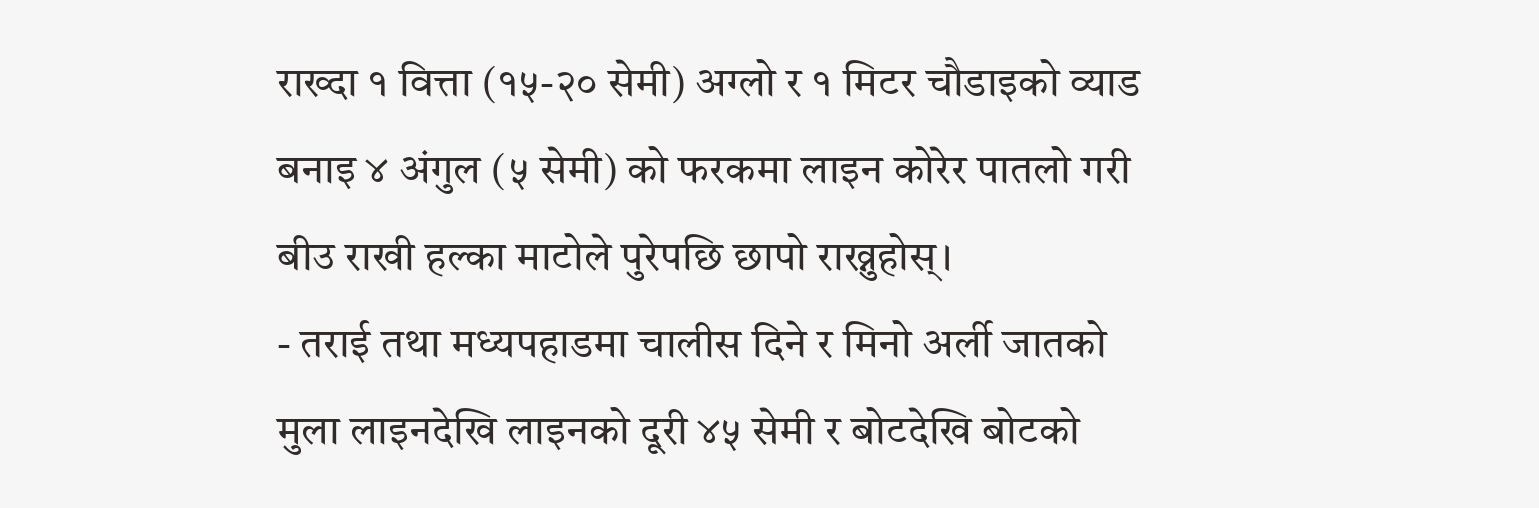राख्दा १ वित्ता (१५-२० सेमी) अग्लो र १ मिटर चौडाइको व्याड बनाइ ४ अंगुल (५ सेमी) को फरकमा लाइन कोरेर पातलो गरी बीउ राखी हल्का माटोले पुरेपछि छापो राख्नुहोस्।
- तराई तथा मध्यपहाडमा चालीस दिने र मिनो अर्ली जातको मुला लाइनदेखि लाइनको दूरी ४५ सेमी र बोटदेखि बोटको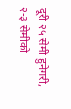दूरी २५ सेमी हुनेगरी, २-३ सेमीको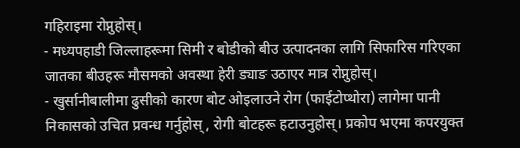गहिराइमा रोप्नुहोस्।
- मध्यपहाडी जिल्लाहरूमा सिमी र बोडीको बीउ उत्पादनका लागि सिफारिस गरिएका जातका बीउहरू मौसमको अवस्था हेरी ड्याङ उठाएर मात्र रोप्नुहोस्।
- खुर्सानीबालीमा ढुसीको कारण बोट ओइलाउने रोग (फाईटोप्थोरा) लागेमा पानी निकासको उचित प्रवन्ध गर्नुहोस्, रोगी बोटहरू हटाउनुहोस्। प्रकोप भएमा कपरयुक्त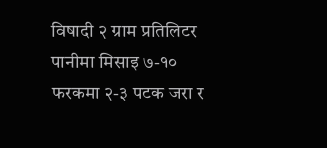विषादी २ ग्राम प्रतिलिटर पानीमा मिसाइ ७-१० फरकमा २-३ पटक जरा र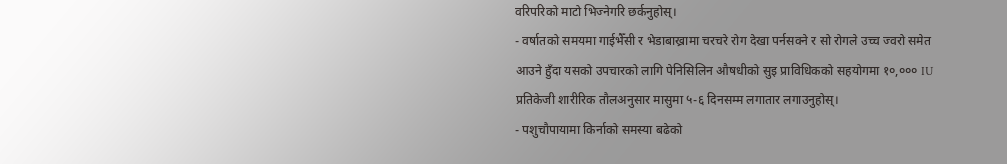वरिपरिको माटो भिज्नेगरि छर्कनुहोस्।
- वर्षातको समयमा गाईभैँसी र भेडाबाख्रामा चरचरे रोग देखा पर्नसक्ने र सो रोगले उच्च ज्वरो समेत आउने हुँदा यसको उपचारको लागि पेनिसिलिन औषधीको सुइ प्राविधिकको सहयोगमा १०,००० IU प्रतिकेजी शारीरिक तौलअनुसार मासुमा ५-६ दिनसम्म लगातार लगाउनुहोस्।
- पशुचौपायामा किर्नाको समस्या बढेको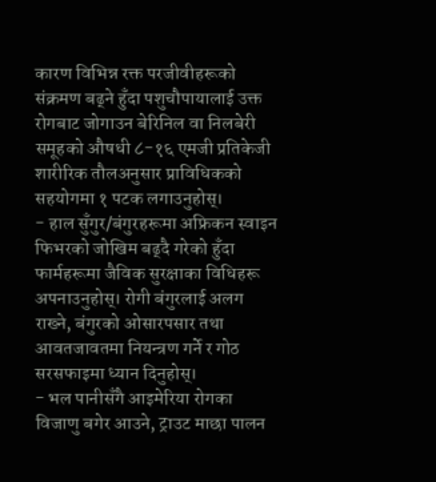कारण विभिन्न रक्त परजीवीहरूको संक्रमण बढ्ने हुँदा पशुचौपायालाई उक्त रोगबाट जोगाउन बेरिनिल वा निलबेरी समूहको औषधी ८-१६ एमजी प्रतिकेजी शारीरिक तौलअनुसार प्राविधिकको सहयोगमा १ पटक लगाउनुहोस्।
- हाल सुँगुर/बंगुरहरूमा अफ्रिकन स्वाइन फिभरको जोखिम बढ्दै गरेको हुँदा फार्महरूमा जैविक सुरक्षाका विधिहरू अपनाउनुहोस्। रोगी बंगुरलाई अलग राख्ने, बंगुरको ओसारपसार तथा आवतजावतमा नियन्त्रण गर्ने र गोठ सरसफाइमा ध्यान दिनुहोस्।
- भल पानीसँगै आइमेरिया रोगका विजाणु बगेर आउने, ट्राउट माछा पालन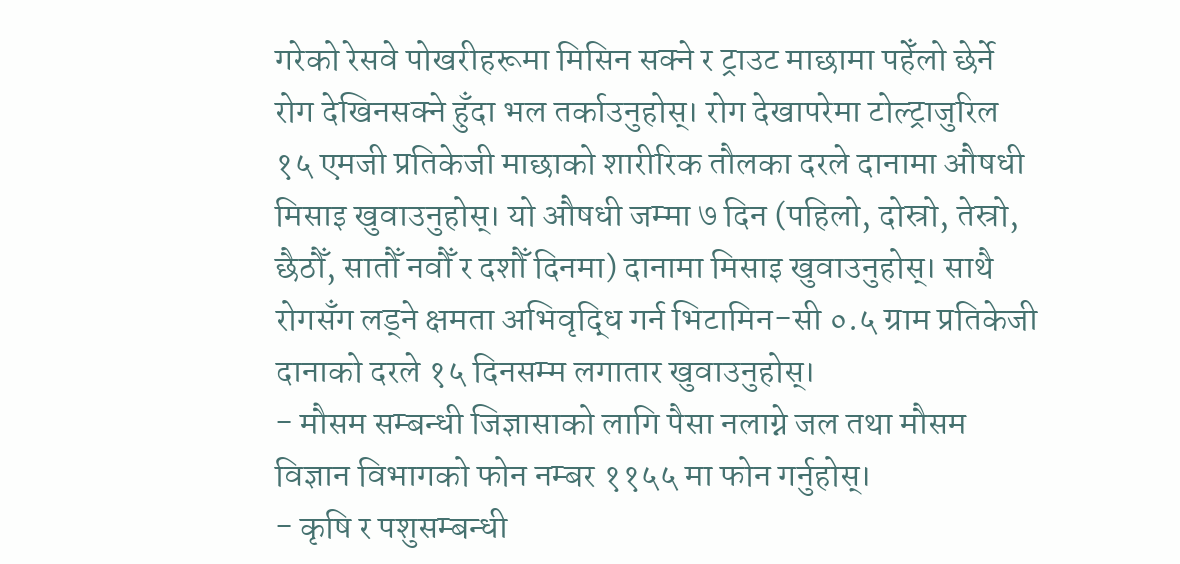गरेको रेसवे पोखरीहरूमा मिसिन सक्ने र ट्राउट माछामा पहेँलो छेर्ने रोग देखिनसक्ने हुँदा भल तर्काउनुहोस्। रोग देखापरेमा टोल्ट्राजुरिल १५ एमजी प्रतिकेजी माछाको शारीरिक तौलका दरले दानामा औषधी मिसाइ खुवाउनुहोस्। यो औषधी जम्मा ७ दिन (पहिलो, दोस्रो, तेस्रो, छैठौँ, सातौँ नवौँ र दशौँ दिनमा) दानामा मिसाइ खुवाउनुहोस्। साथै रोगसँग लड्ने क्षमता अभिवृद्धि गर्न भिटामिन-सी ०.५ ग्राम प्रतिकेजी दानाको दरले १५ दिनसम्म लगातार खुवाउनुहोस्।
- मौसम सम्बन्धी जिज्ञासाको लागि पैसा नलाग्ने जल तथा मौसम विज्ञान विभागको फोन नम्बर ११५५ मा फोन गर्नुहोस्।
- कृषि र पशुसम्बन्धी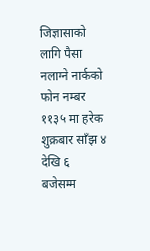जिज्ञासाको लागि पैसा नलाग्ने नार्कको फोन नम्बर ११३५ मा हरेक शुक्रबार साँझ ४ देखि ६ बजेसम्म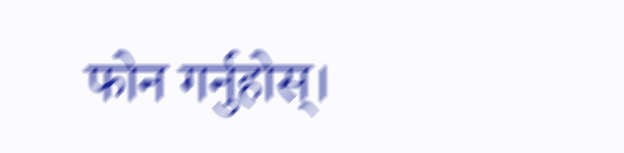फोन गर्नुहोस्।